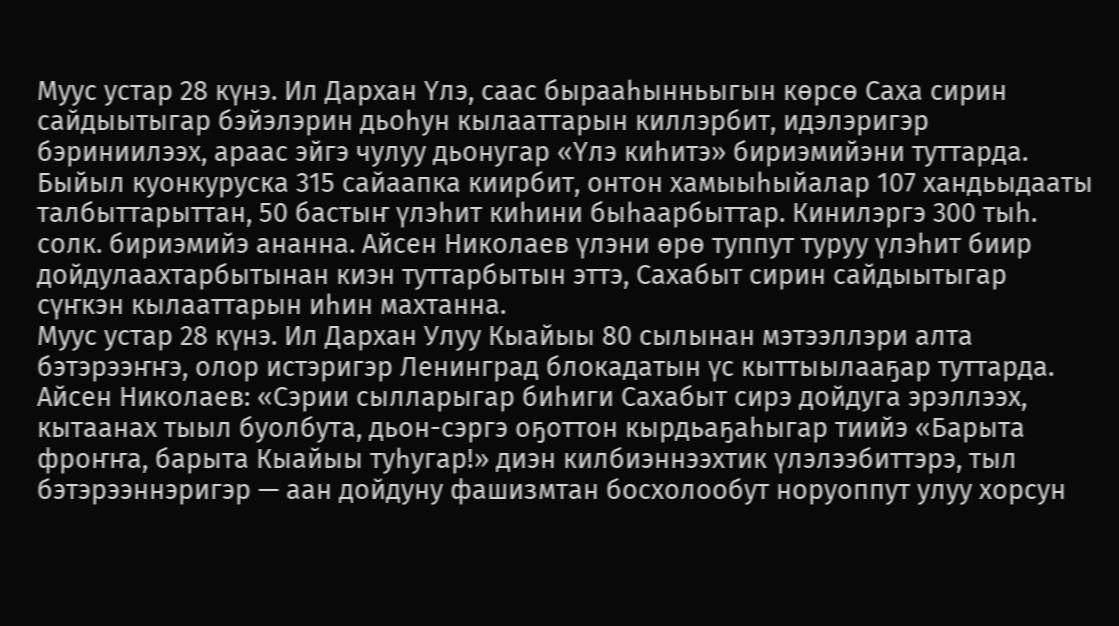Муус устар 28 күнэ. Ил Дархан Үлэ, саас бырааһынньыгын көрсө Саха сирин сайдыытыгар бэйэлэрин дьоһун кылааттарын киллэрбит, идэлэригэр бэриниилээх, араас эйгэ чулуу дьонугар «Үлэ киһитэ» бириэмийэни туттарда. Быйыл куонкуруска 315 сайаапка киирбит, онтон хамыыһыйалар 107 хандьыдааты талбыттарыттан, 50 бастыҥ үлэһит киһини быһаарбыттар. Кинилэргэ 300 тыһ. солк. бириэмийэ ананна. Айсен Николаев үлэни өрө туппут туруу үлэһит биир дойдулаахтарбытынан киэн туттарбытын эттэ, Сахабыт сирин сайдыытыгар сүҥкэн кылааттарын иһин махтанна.
Муус устар 28 күнэ. Ил Дархан Улуу Кыайыы 80 сылынан мэтээллэри алта бэтэрээҥҥэ, олор истэригэр Ленинград блокадатын үс кыттыылааҕар туттарда. Айсен Николаев: «Сэрии сылларыгар биһиги Сахабыт сирэ дойдуга эрэллээх, кытаанах тыыл буолбута, дьон-сэргэ оҕоттон кырдьаҕаһыгар тиийэ «Барыта фроҥҥа, барыта Кыайыы туһугар!» диэн килбиэннээхтик үлэлээбиттэрэ, тыл бэтэрээннэригэр — аан дойдуну фашизмтан босхолообут норуоппут улуу хорсун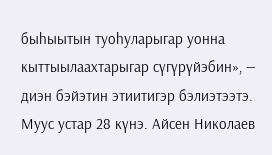быһыытын туоһуларыгар уонна кыттыылаахтарыгар сүгүрүйэбин», — диэн бэйэтин этиитигэр бэлиэтээтэ.
Муус устар 28 күнэ. Айсен Николаев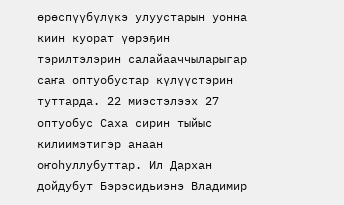өрөспүүбүлүкэ улуустарын уонна киин куорат үөрэҕин тэрилтэлэрин салайааччыларыгар саҥа оптуобустар күлүүстэрин туттарда. 22 миэстэлээх 27 оптуобус Саха сирин тыйыс килиимэтигэр анаан оҥоһуллубуттар. Ил Дархан дойдубут Бэрэсидьиэнэ Владимир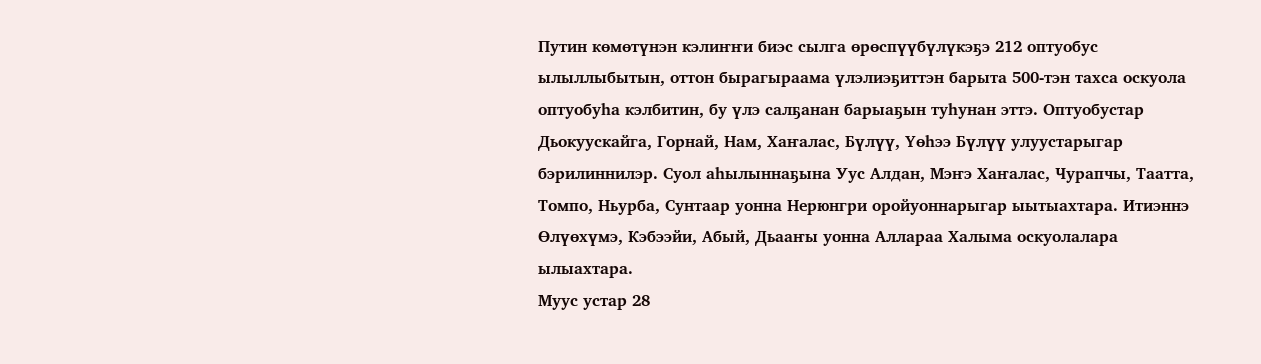Путин көмөтүнэн кэлиҥҥи биэс сылга өрөспүүбүлүкэҕэ 212 оптуобус ылыллыбытын, оттон бырагыраама үлэлиэҕиттэн барыта 500-тэн тахса оскуола оптуобуһа кэлбитин, бу үлэ салҕанан барыаҕын туһунан эттэ. Оптуобустар Дьокуускайга, Горнай, Нам, Хаҥалас, Бүлүү, Үөһээ Бүлүү улуустарыгар бэрилиннилэр. Суол аһылыннаҕына Уус Алдан, Мэҥэ Хаҥалас, Чурапчы, Таатта, Томпо, Ньурба, Сунтаар уонна Нерюнгри оройуоннарыгар ыытыахтара. Итиэннэ Өлүөхүмэ, Кэбээйи, Абый, Дьааҥы уонна Аллараа Халыма оскуолалара ылыахтара.
Муус устар 28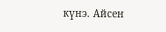күнэ. Айсен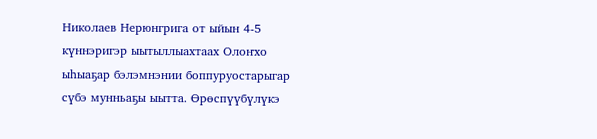Николаев Нерюнгрига от ыйын 4-5 күннэригэр ыытыллыахтаах Олоҥхо ыһыаҕар бэлэмнэнии боппуруостарыгар сүбэ мунньаҕы ыытта. Өрөспүүбүлүкэ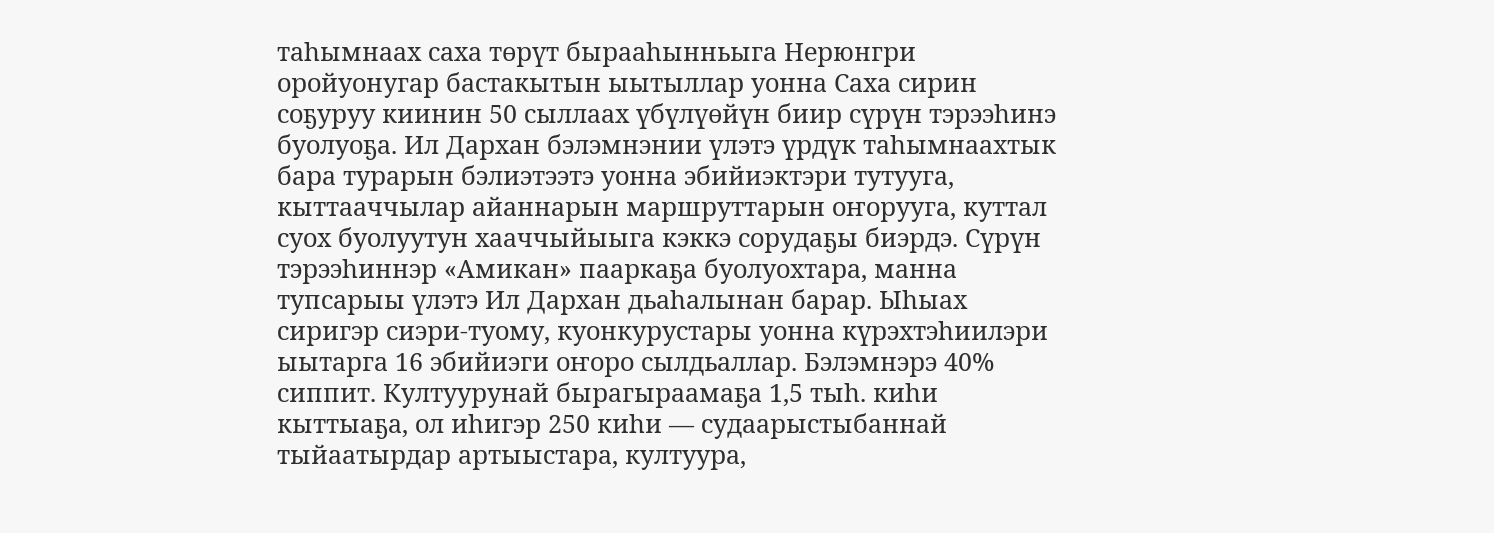таһымнаах саха төрүт бырааһынньыга Нерюнгри оройуонугар бастакытын ыытыллар уонна Саха сирин соҕуруу киинин 50 сыллаах үбүлүөйүн биир сүрүн тэрээһинэ буолуоҕа. Ил Дархан бэлэмнэнии үлэтэ үрдүк таһымнаахтык бара турарын бэлиэтээтэ уонна эбийиэктэри тутууга, кыттааччылар айаннарын маршруттарын оҥорууга, куттал суох буолуутун хааччыйыыга кэккэ сорудаҕы биэрдэ. Сүрүн тэрээһиннэр «Амикан» пааркаҕа буолуохтара, манна тупсарыы үлэтэ Ил Дархан дьаһалынан барар. Ыһыах сиригэр сиэри-туому, куонкурустары уонна күрэхтэһиилэри ыытарга 16 эбийиэги оҥоро сылдьаллар. Бэлэмнэрэ 40% сиппит. Култуурунай бырагыраамаҕа 1,5 тыһ. киһи кыттыаҕа, ол иһигэр 250 киһи — судаарыстыбаннай тыйаатырдар артыыстара, култуура,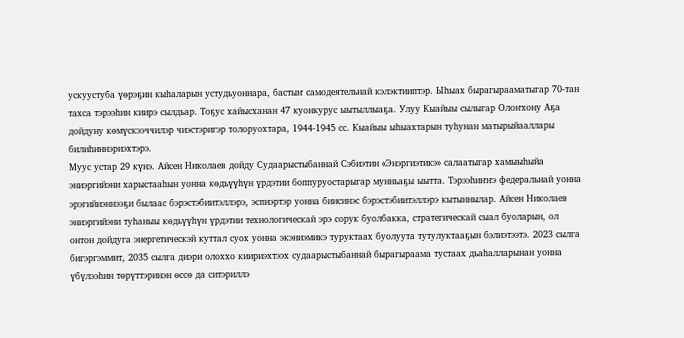ускуустуба үөрэҕин кыһаларын устудьуоннара, бастыҥ самодеятельнай кэлэктииптэр. Ыһыах бырагырааматыгар 70-тан тахса тэрээһин киирэ сылдьар. Тоҕус хайысханан 47 куонкурус ыытыллыаҕа. Улуу Кыайыы сылыгар Олоҥхону Аҕа дойдуну көмүскээччилэр чиэстэригэр толоруохтара, 1944-1945 сс. Кыайыы ыһыахтарын туһунан матырыйааллары билиһиннэриэхтэрэ.
Муус устар 29 күнэ. Айсен Николаев дойду Судаарыстыбаннай Сэбиэтин «Энэргиэтикэ» салаатыгар хамыыһыйа эниэргийэни харыстааһын уонна көдьүүһүн үрдэтии боппуруостарыгар мунньаҕы ыытта. Тэрээһиҥҥэ федеральнай уонна эрэгийиэннээҕи былаас бэрэстэбиитэллэрэ, эспиэртэр уонна биисинэс бэрэстэбиитэллэрэ кытыннылар. Айсен Николаев эниэргийэни туһаныы көдьүүһүн үрдэтии технологическай эрэ сорук буолбакка, стратегическай сыал буоларын, ол онтон дойдуга энергетическэй куттал суох уонна экэниэмикэ туруктаах буолуута тутулуктааҕын бэлиэтээтэ. 2023 сылга бигэргэммит, 2035 сылга диэри олоххо киириэхтээх судаарыстыбаннай бырагыраама тустаах дьаһалларынан уонна үбүлээһин төрүттэринэн өссө да ситэриллэ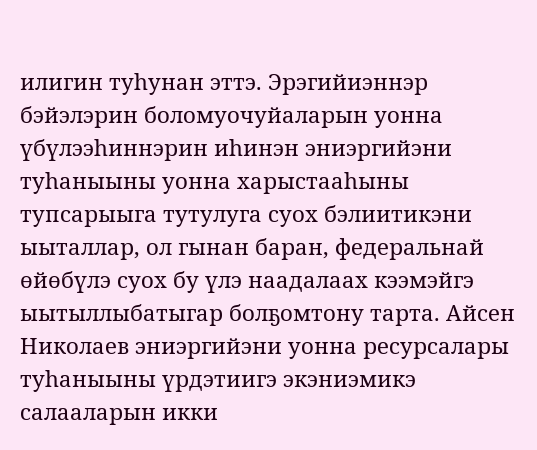илигин туһунан эттэ. Эрэгийиэннэр бэйэлэрин боломуочуйаларын уонна үбүлээһиннэрин иһинэн эниэргийэни туһаныыны уонна харыстааһыны тупсарыыга тутулуга суох бэлиитикэни ыыталлар, ол гынан баран, федеральнай өйөбүлэ суох бу үлэ наадалаах кээмэйгэ ыытыллыбатыгар болҕомтону тарта. Айсен Николаев эниэргийэни уонна ресурсалары туһаныыны үрдэтиигэ экэниэмикэ салааларын икки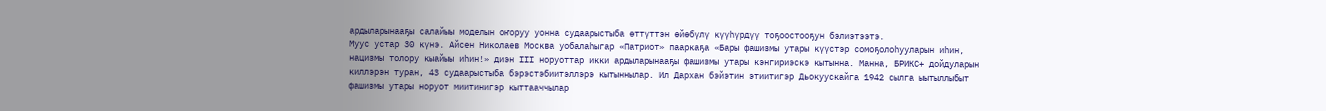ардыларынааҕы салайыы моделын оҥоруу уонна судаарыстыба өттүттэн өйөбүлү күүһүрдүү тоҕоостооҕун бэлиэтээтэ.
Муус устар 30 күнэ. Айсен Николаев Москва уобалаһыгар «Патриот» пааркаҕа «Бары фашизмы утары күүстэр сомоҕолоһууларын иһин, нацизмы толору кыайыы иһин!» диэн III норуоттар икки ардыларынааҕы фашизмы утары кэнгириэскэ кытынна. Манна, БРИКС+ дойдуларын киллэрэн туран, 43 судаарыстыба бэрэстэбиитэллэрэ кытыннылар. Ил Дархан бэйэтин этиитигэр Дьокуускайга 1942 сылга ыытыллыбыт фашизмы утары норуот миитинигэр кыттааччылар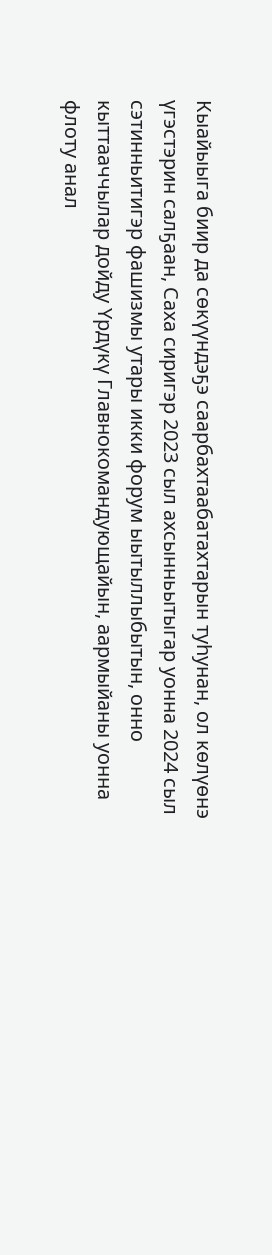Кыайыыга биир да сөкүүндэҕэ саарбахтаабатахтарын туһунан, ол көлүөнэ үгэстэрин салҕаан, Саха сиригэр 2023 сыл ахсынньытыгар уонна 2024 сыл сэтинньитигэр фашизмы утары икки форум ыытыллыбытын, онно кыттааччылар дойду Үрдүкү Главнокомандующайын, аармыйаны уонна флоту анал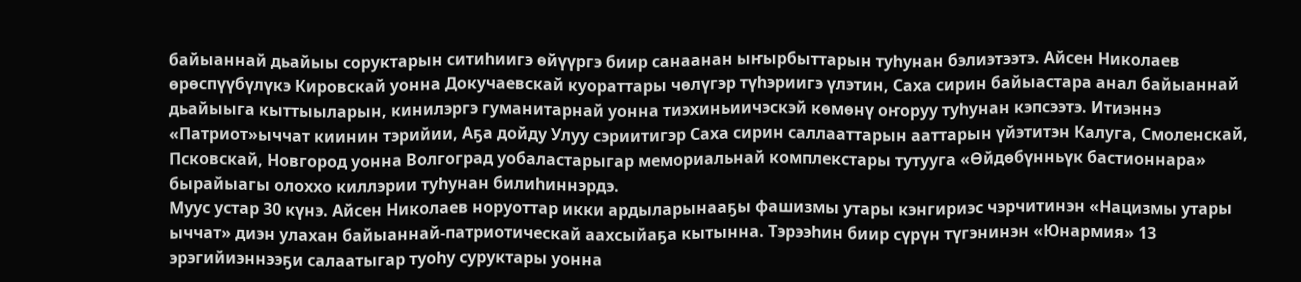байыаннай дьайыы соруктарын ситиһиигэ өйүүргэ биир санаанан ыҥырбыттарын туһунан бэлиэтээтэ. Айсен Николаев өрөспүүбүлүкэ Кировскай уонна Докучаевскай куораттары чөлүгэр түһэриигэ үлэтин, Саха сирин байыастара анал байыаннай дьайыыга кыттыыларын, кинилэргэ гуманитарнай уонна тиэхиньиичэскэй көмөнү оҥоруу туһунан кэпсээтэ. Итиэннэ «Патриот»ыччат киинин тэрийии, Аҕа дойду Улуу сэриитигэр Саха сирин саллааттарын ааттарын үйэтитэн Калуга, Смоленскай, Псковскай, Новгород уонна Волгоград уобаластарыгар мемориальнай комплекстары тутууга «Өйдөбүнньүк бастионнара» бырайыагы олоххо киллэрии туһунан билиһиннэрдэ.
Муус устар 30 күнэ. Айсен Николаев норуоттар икки ардыларынааҕы фашизмы утары кэнгириэс чэрчитинэн «Нацизмы утары ыччат» диэн улахан байыаннай-патриотическай аахсыйаҕа кытынна. Тэрээһин биир сүрүн түгэнинэн «Юнармия» 13 эрэгийиэннээҕи салаатыгар туоһу суруктары уонна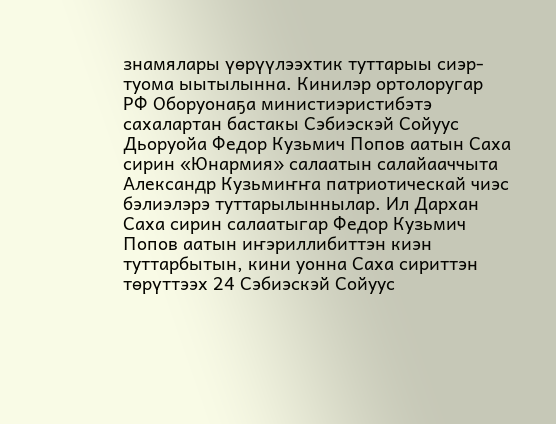знамялары үөрүүлээхтик туттарыы сиэр-туома ыытылынна. Кинилэр ортолоругар РФ Оборуонаҕа министиэристибэтэ сахалартан бастакы Сэбиэскэй Сойуус Дьоруойа Федор Кузьмич Попов аатын Саха сирин «Юнармия» салаатын салайааччыта Александр Кузьмиҥҥа патриотическай чиэс бэлиэлэрэ туттарылыннылар. Ил Дархан Саха сирин салаатыгар Федор Кузьмич Попов аатын иҥэриллибиттэн киэн туттарбытын, кини уонна Саха сириттэн төрүттээх 24 Сэбиэскэй Сойуус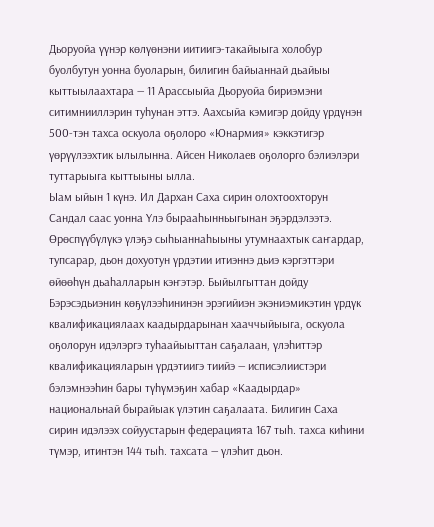Дьоруойа үүнэр көлүөнэни иитиигэ-такайыыга холобур буолбутун уонна буоларын, билигин байыаннай дьайыы кыттыылаахтара — 11 Арассыыйа Дьоруойа бириэмэни ситимнииллэрин туһунан эттэ. Аахсыйа кэмигэр дойду үрдүнэн 500-тэн тахса оскуола оҕолоро «Юнармия» кэккэтигэр үөрүүлээхтик ылылынна. Айсен Николаев оҕолорго бэлиэлэри туттарыыга кыттыыны ылла.
Ыам ыйын 1 күнэ. Ил Дархан Саха сирин олохтоохторун Сандал саас уонна Үлэ бырааһынньыгынан эҕэрдэлээтэ. Өрөспүүбүлүкэ үлэҕэ сыһыаннаһыыны утумнаахтык саҥардар, тупсарар, дьон дохуотун үрдэтии итиэннэ дьиэ кэргэттэри өйөөһүн дьаһалларын кэҥэтэр. Быйылгыттан дойду Бэрэсэдьиэнин көҕүлээһининэн эрэгийиэн экэниэмикэтин үрдүк квалификациялаах каадырдарынан хааччыйыыга, оскуола оҕолорун идэлэргэ туһаайыыттан саҕалаан, үлэһиттэр квалификацияларын үрдэтиигэ тиийэ — исписэлиистэри бэлэмнээһин бары түһүмэҕин хабар «Каадырдар» национальнай бырайыак үлэтин саҕалаата. Билигин Саха сирин идэлээх сойуустарын федерацията 167 тыһ. тахса киһини түмэр, итинтэн 144 тыһ. тахсата — үлэһит дьон.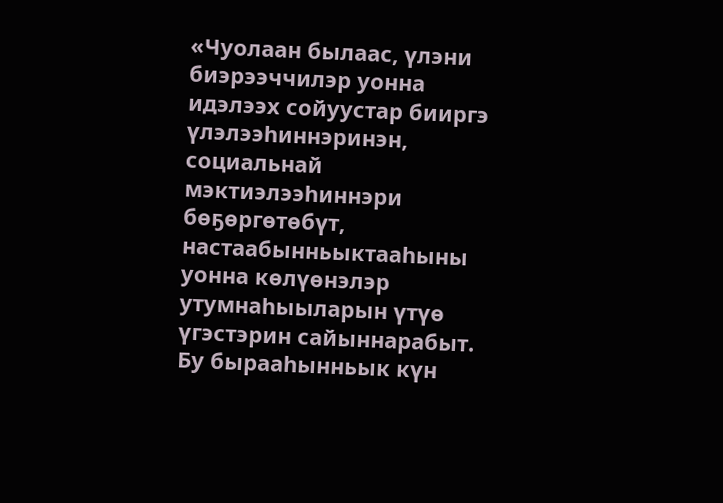«Чуолаан былаас, үлэни биэрээччилэр уонна идэлээх сойуустар бииргэ үлэлээһиннэринэн, социальнай мэктиэлээһиннэри бөҕөргөтөбүт, настаабынньыктааһыны уонна көлүөнэлэр утумнаһыыларын үтүө үгэстэрин сайыннарабыт. Бу бырааһынньык күн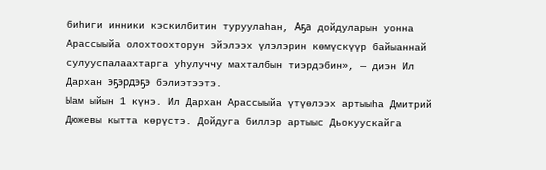биһиги инники кэскилбитин туруулаһан, Аҕа дойдуларын уонна Арассыыйа олохтоохторун эйэлээх үлэлэрин көмүскүүр байыаннай сулууспалаахтарга уһулуччу махталбын тиэрдэбин», — диэн Ил Дархан эҕэрдэҕэ бэлиэтээтэ.
Ыам ыйын 1 күнэ. Ил Дархан Арассыыйа үтүөлээх артыыһа Дмитрий Дюжевы кытта көрүстэ. Дойдуга биллэр артыыс Дьокуускайга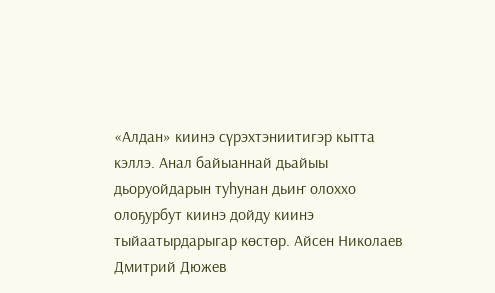«Алдан» киинэ сүрэхтэниитигэр кытта кэллэ. Анал байыаннай дьайыы дьоруойдарын туһунан дьиҥ олоххо олоҕурбут киинэ дойду киинэ тыйаатырдарыгар көстөр. Айсен Николаев Дмитрий Дюжев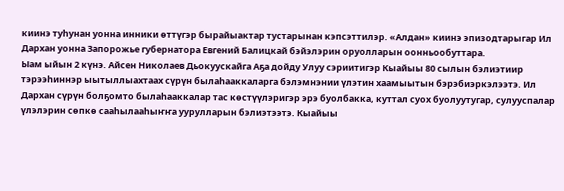киинэ туһунан уонна инники өттүгэр бырайыактар тустарынан кэпсэттилэр. «Алдан» киинэ эпизодтарыгар Ил Дархан уонна Запорожье губернатора Евгений Балицкай бэйэлэрин оруолларын оонньообуттара.
Ыам ыйын 2 күнэ. Айсен Николаев Дьокуускайга Аҕа дойду Улуу сэриитигэр Кыайыы 80 сылын бэлиэтиир тэрээһиннэр ыытыллыахтаах сүрүн былаһааккаларга бэлэмнэнии үлэтин хаамыытын бэрэбиэркэлээтэ. Ил Дархан сүрүн болҕомто былаһааккалар тас көстүүлэригэр эрэ буолбакка, куттал суох буолуутугар, сулууспалар үлэлэрин сөпкө сааһылааһыҥҥа уурулларын бэлиэтээтэ. Кыайыы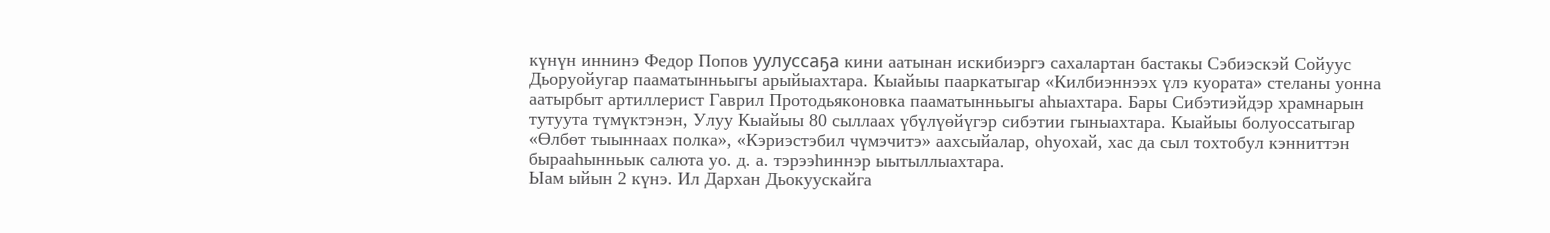күнүн иннинэ Федор Попов уулуссаҕа кини аатынан искибиэргэ сахалартан бастакы Сэбиэскэй Сойуус Дьоруойугар пааматынньыгы арыйыахтара. Кыайыы пааркатыгар «Килбиэннээх үлэ куората» стеланы уонна аатырбыт артиллерист Гаврил Протодьяконовка пааматынньыгы аһыахтара. Бары Сибэтиэйдэр храмнарын тутуута түмүктэнэн, Улуу Кыайыы 80 сыллаах үбүлүөйүгэр сибэтии гыныахтара. Кыайыы болуоссатыгар «Өлбөт тыыннаах полка», «Кэриэстэбил чүмэчитэ» аахсыйалар, оһуохай, хас да сыл тохтобул кэнниттэн бырааһынньык салюта уо. д. а. тэрээһиннэр ыытыллыахтара.
Ыам ыйын 2 күнэ. Ил Дархан Дьокуускайга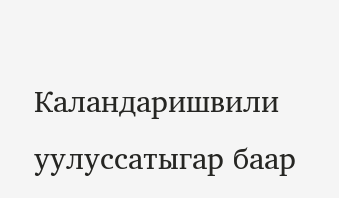Каландаришвили уулуссатыгар баар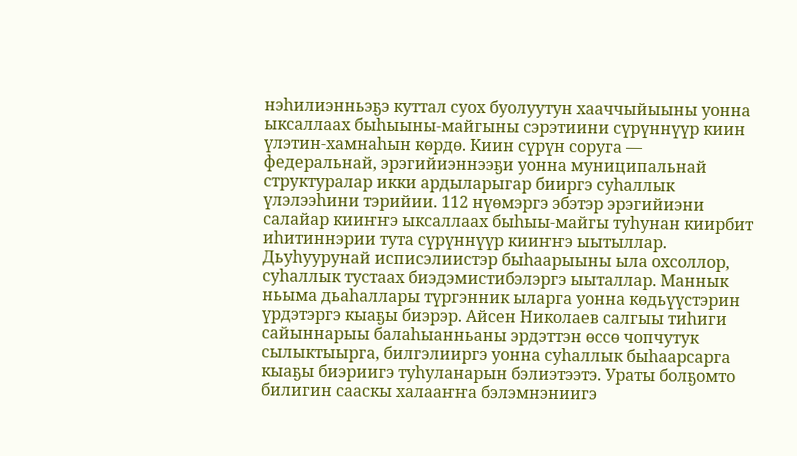нэһилиэнньэҕэ куттал суох буолуутун хааччыйыыны уонна ыксаллаах быһыыны-майгыны сэрэтиини сүрүннүүр киин үлэтин-хамнаһын көрдө. Киин сүрүн соруга — федеральнай, эрэгийиэннээҕи уонна муниципальнай структуралар икки ардыларыгар бииргэ суһаллык үлэлээһини тэрийии. 112 нүөмэргэ эбэтэр эрэгийиэни салайар кииҥҥэ ыксаллаах быһыы-майгы туһунан киирбит иһитиннэрии тута сүрүннүүр кииҥҥэ ыытыллар. Дьуһуурунай исписэлиистэр быһаарыыны ыла охсоллор, суһаллык тустаах биэдэмистибэлэргэ ыыталлар. Маннык ньыма дьаһаллары түргэнник ыларга уонна көдьүүстэрин үрдэтэргэ кыаҕы биэрэр. Айсен Николаев салгыы тиһиги сайыннарыы балаһыанньаны эрдэттэн өссө чопчутук сылыктыырга, билгэлииргэ уонна суһаллык быһаарсарга кыаҕы биэриигэ туһуланарын бэлиэтээтэ. Ураты болҕомто билигин сааскы халааҥҥа бэлэмнэниигэ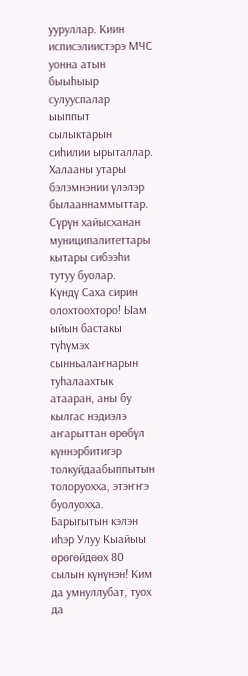ууруллар. Киин исписэлиистэрэ МЧС уонна атын быыһыыр сулууспалар ыыппыт сылыктарын сиһилии ырыталлар. Халааны утары бэлэмнэнии үлэлэр былааннаммыттар. Сүрүн хайысханан муниципалитеттары кытары сибээһи тутуу буолар.
Күндү Саха сирин олохтоохторо! Ыам ыйын бастакы түһүмэх сынньалаҥнарын туһалаахтык атааран, аны бу кылгас нэдиэлэ аҥарыттан өрөбүл күннэрбитигэр толкуйдаабыппытын толоруохха, этэҥҥэ буолуохха. Барыгытын кэлэн иһэр Улуу Кыайыы өрөгөйдөөх 80 сылын күнүнэн! Ким да умнуллубат, туох да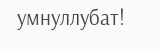умнуллубат!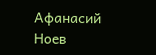Афанасий Ноев